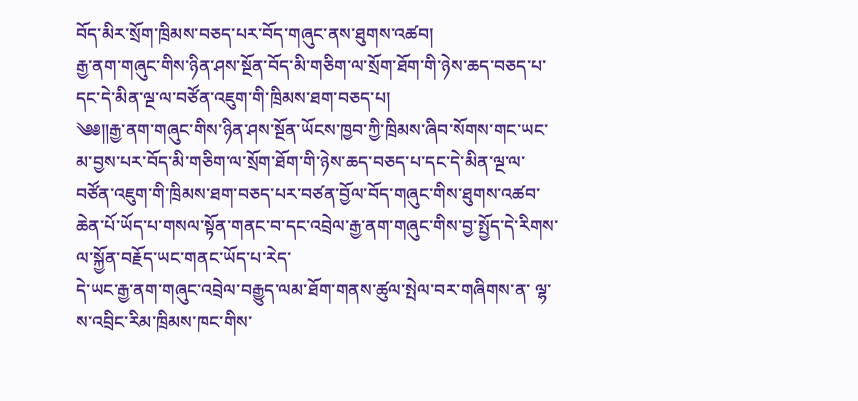བོད་མིར་སྲོག་ཁྲིམས་བཅད་པར་བོད་གཞུང་ནས་ཐུགས་འཚབ།
རྒྱ་ནག་གཞུང་གིས་ཉིན་ཤས་སྔོན་བོད་མི་གཅིག་ལ་སྲོག་ཐོག་གི་ཉེས་ཆད་བཅད་པ་དང་དེ་མིན་ལྔ་ལ་བཙོན་འཇུག་གི་ཁྲིམས་ཐག་བཅད་པ།
༄༅༎རྒྱ་ནག་གཞུང་གིས་ཉིན་ཤས་སྔོན་ཡོངས་ཁྱབ་ཀྱི་ཁྲིམས་ཞིབ་སོགས་གང་ཡང་མ་བྱས་པར་བོད་མི་གཅིག་ལ་སྲོག་ཐོག་གི་ཉེས་ཆད་བཅད་པ་དང་དེ་མིན་ལྔ་ལ་བཙོན་འཇུག་གི་ཁྲིམས་ཐག་བཅད་པར་བཙན་བྱོལ་བོད་གཞུང་གིས་ཐུགས་འཚབ་ཆེན་པོ་ཡོད་པ་གསལ་སྟོན་གནང་བ་དང་འབྲེལ་རྒྱ་ནག་གཞུང་གིས་བྱ་སྤྱོད་དེ་རིགས་ལ་སྐྱོན་བརྗོད་ཡང་གནང་ཡོད་པ་རེད་
དེ་ཡང་རྒྱ་ནག་གཞུང་འབྲེལ་བརྒྱུད་ལམ་ཐོག་གནས་ཚུལ་སྤེལ་བར་གཞིགས་ན་ ལྷ་ས་འབྲིང་རིམ་ཁྲིམས་ཁང་གིས་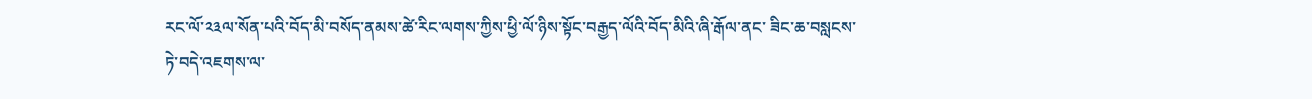རང་ལོ་༢༣ལ་སོན་པའི་བོད་མི་བསོད་ནམས་ཚེ་རིང་ལགས་ཀྱིས་ཕྱི་ལོ་ཉིས་སྟོང་བརྒྱད་ལོའི་བོད་མིའི་ཞི་རྒོལ་ནང་ ཟིང་ཆ་བསླངས་ཏེ་བདེ་འཇགས་ལ་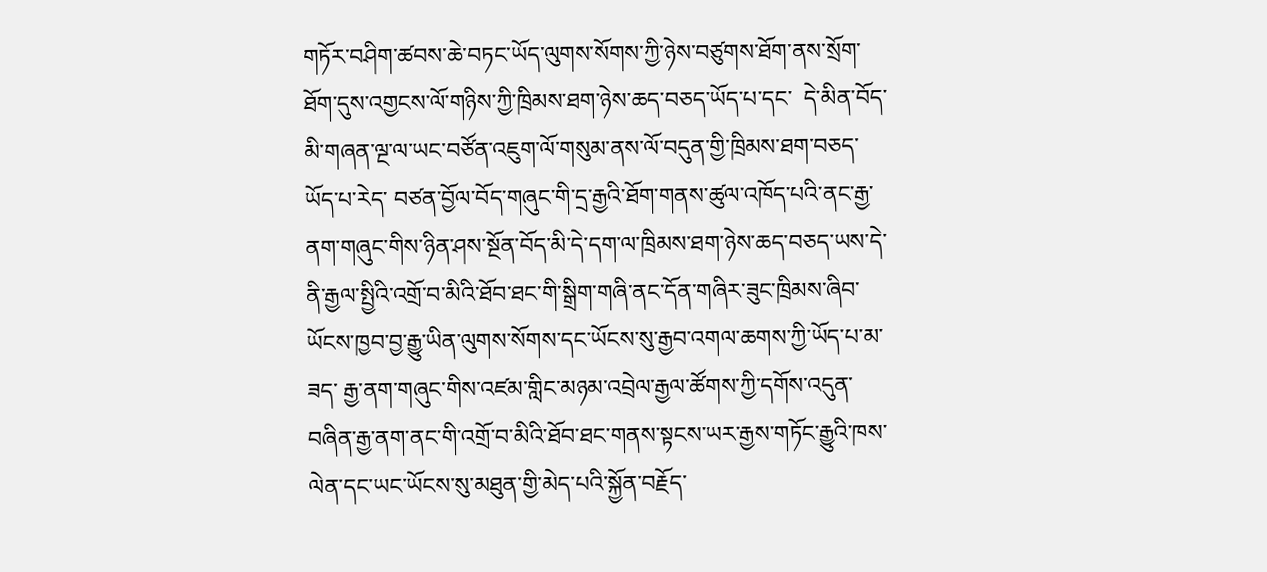གཏོར་བཤིག་ཚབས་ཆེ་བཏང་ཡོད་ལུགས་སོགས་ཀྱི་ཉེས་བཙུགས་ཐོག་ནས་སྲོག་ཐོག་དུས་འགྱངས་ལོ་གཉིས་ཀྱི་ཁྲིམས་ཐག་ཉེས་ཆད་བཅད་ཡོད་པ་དང་  དེ་མིན་བོད་མི་གཞན་ལྔ་ལ་ཡང་བཙོན་འཇུག་ལོ་གསུམ་ནས་ལོ་བདུན་གྱི་ཁྲིམས་ཐག་བཅད་ཡོད་པ་རེད་ བཙན་བྱོལ་བོད་གཞུང་གི་དྲ་རྒྱའི་ཐོག་གནས་ཚུལ་འཁོད་པའི་ནང་རྒྱ་ནག་གཞུང་གིས་ཉིན་ཤས་སྔོན་བོད་མི་དེ་དག་ལ་ཁྲིམས་ཐག་ཉེས་ཆད་བཅད་ཡས་དེ་ནི་རྒྱལ་སྤྱིའི་འགྲོ་བ་མིའི་ཐོབ་ཐང་གི་སྒྲིག་གཞི་ནང་དོན་གཞིར་ཟུང་ཁྲིམས་ཞིབ་ཡོངས་ཁྱབ་བྱ་རྒྱུ་ཡིན་ལུགས་སོགས་དང་ཡོངས་སུ་རྒྱབ་འགལ་ཆགས་ཀྱི་ཡོད་པ་མ་ཟད་ རྒྱ་ནག་གཞུང་གིས་འཛམ་གླིང་མཉམ་འབྲེལ་རྒྱལ་ཚོགས་ཀྱི་དགོས་འདུན་བཞིན་རྒྱ་ནག་ནང་གི་འགྲོ་བ་མིའི་ཐོབ་ཐང་གནས་སྟངས་ཡར་རྒྱས་གཏོང་རྒྱུའི་ཁས་ལེན་དང་ཡང་ཡོངས་སུ་མཐུན་གྱི་མེད་པའི་སྐྱོན་བརྗོད་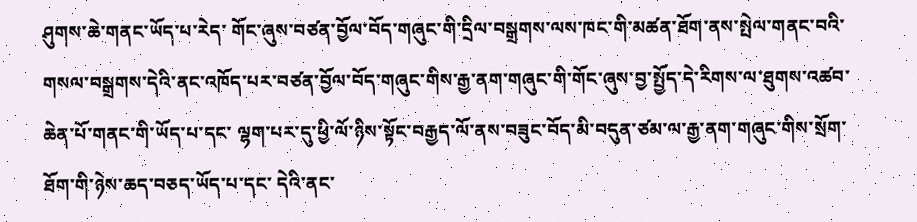ཤུགས་ཆེ་གནང་ཡོད་པ་རེད་ གོང་ཞུས་བཙན་བྱོལ་བོད་གཞུང་གི་དྲིལ་བསྒྲགས་ལས་ཁང་གི་མཚན་ཐོག་ནས་སྤེལ་གནང་བའི་གསལ་བསྒྲགས་དེའི་ནང་འཁོད་པར་བཙན་བྱོལ་བོད་གཞུང་གིས་རྒྱ་ནག་གཞུང་གི་གོང་ཞུས་བྱ་སྤྱོད་དེ་རིགས་ལ་ཐུགས་འཚབ་ཆེན་པོ་གནང་གི་ཡོད་པ་དང་ ལྷག་པར་དུ་ཕྱི་ལོ་ཉིས་སྟོང་བརྒྱད་ལོ་ནས་བཟུང་བོད་མི་བདུན་ཙམ་ལ་རྒྱ་ནག་གཞུང་གིས་སྲོག་ཐོག་གི་ཉེས་ཆད་བཅད་ཡོད་པ་དང་ དེའི་ནང་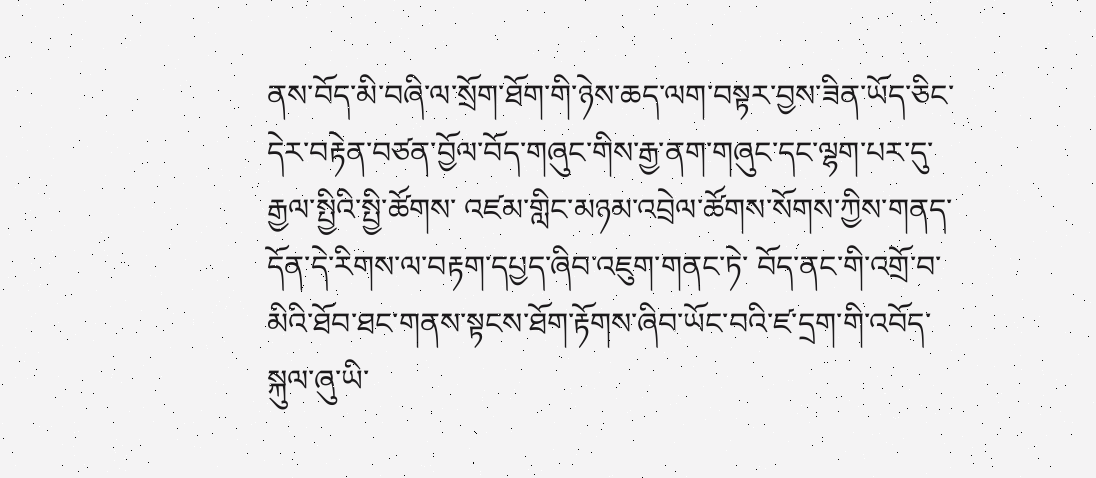ནས་བོད་མི་བཞི་ལ་སྲོག་ཐོག་གི་ཉེས་ཆད་ལག་བསྟར་བྱས་ཟིན་ཡོད་ཅིང་ དེར་བརྟེན་བཙན་བྱོལ་བོད་གཞུང་གིས་རྒྱ་ནག་གཞུང་དང་ལྷག་པར་དུ་རྒྱལ་སྤྱིའི་སྤྱི་ཚོགས་ འཛམ་གླིང་མཉམ་འབྲེལ་ཚོགས་སོགས་ཀྱིས་གནད་དོན་དེ་རིགས་ལ་བརྟག་དཔྱད་ཞིབ་འཇུག་གནང་ཏེ་ བོད་ནང་གི་འགྲོ་བ་མིའི་ཐོབ་ཐང་གནས་སྟངས་ཐོག་རྟོགས་ཞིབ་ཡོང་བའི་ཛ་དྲག་གི་འབོད་སྐུལ་ཞུ་ཡི་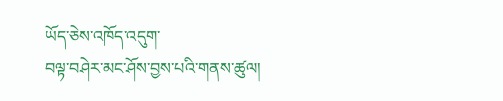ཡོད་ཅེས་འཁོད་འདུག་
བལྟ་བཤེར་མང་ཤོས་བྱས་པའི་གནས་ཚུལ།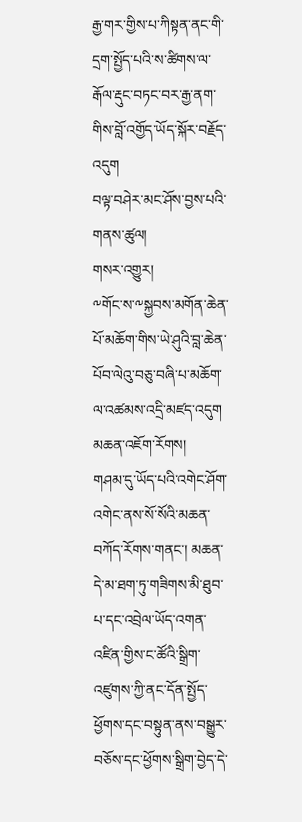རྒྱ་གར་གྱིས་པ་ཀིསྟན་ནང་གི་དྲག་སྤྱོད་པའི་ས་ཚིགས་ལ་རྒོལ་རྡུང་བཏང་བར་རྒྱ་ནག་གིས་བློ་འགྱོད་ཡོད་སྐོར་བརྗོད་འདུག
བལྟ་བཤེར་མང་ཤོས་བྱས་པའི་གནས་ཚུལ།
གསར་འགྱུར།
༸གོང་ས་༸སྐྱབས་མགོན་ཆེན་པོ་མཆོག་གིས་ཡེ་ཤུའི་བླ་ཆེན་པོབ་ལེའུ་བཅུ་བཞི་པ་མཆོག་ལ་འཚམས་འདྲི་མཛད་འདུག
མཆན་འཇོག་རོགས།
གཤམ་དུ་ཡོད་པའི་འགེང་ཤོག་འགེང་ནས་སོ་སོའི་མཆན་བཀོད་རོགས་གནང་། མཆན་དེ་མ་ཐག་ཏུ་གཟིགས་མི་ཐུབ་པ་དང་འབྲེལ་ཡོད་འགན་འཛིན་གྱིས་ང་ཚོའི་སྒྲིག་འཛུགས་ཀྱི་ནང་དོན་སྤྱོད་ཕྱོགས་དང་བསྟུན་ནས་བསྒྱུར་བཅོས་དང་ཕྱོགས་སྒྲིག་བྱེད་དེ་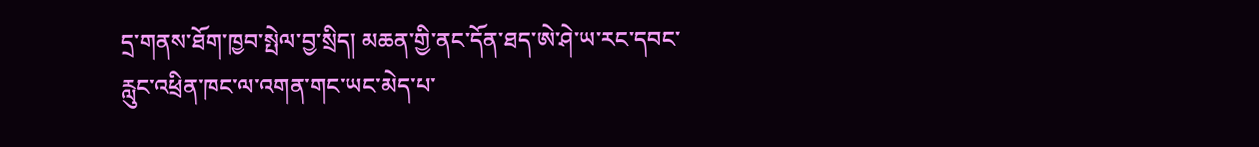དྲ་གནས་ཐོག་ཁྱབ་སྤེལ་བྱ་སྲིད། མཆན་གྱི་ནང་དོན་ཐད་ཨེ་ཤེ་ཡ་རང་དབང་རླུང་འཕྲིན་ཁང་ལ་འགན་གང་ཡང་མེད་པ་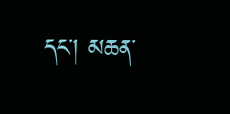དང་། མཆན་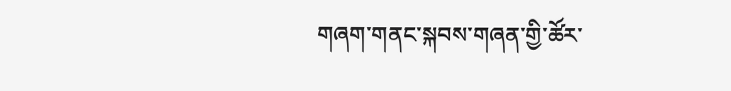གཞག་གནང་སྐབས་གཞན་གྱི་ཚོར་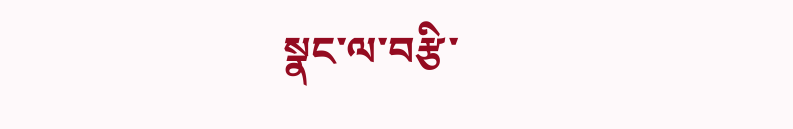སྣང་ལ་བརྩི་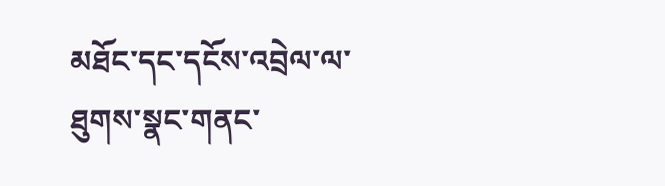མཐོང་དང་དངོས་འབྲེལ་ལ་ཐུགས་སྣང་གནང་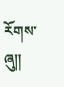རོགས་ཞུ༎